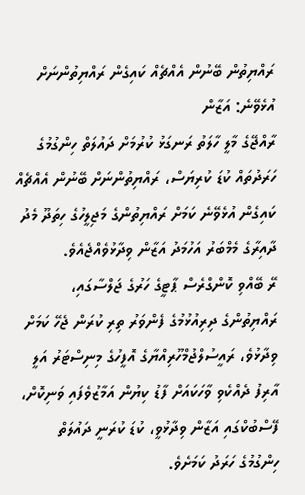ރައްޔިތުން ބޭނުން އެއްޗެއް ކައިގެން ރައްޔިތުންނަށް އުޅެވޭނެ: އަޒާން
ރާއްޖޭގެ މާލީ ހާލަތު ރަނގަޅު ކުރުމަށް ދައުލަތް ހިންގުމުގެ ހަރަދުތައް ކުޑަ ކުރިޔަސް، ރައްޔިތުންނަށް ބޭނުން އެއްޗެއް ކައިގެން އުޅެވޭނެ ކަމަށް ރައްޔިތުންގެ މަޖިލީހުގެ ހިތަދޫ މެދު ދާއިރާގެ މެމްބަރު އަހުމަދު އަޒާން ވިދާޅުވެއްޖެއެވެ.
ރޭ ބޭއްވި ކޮންގްރެސް ޕާޓީގެ ހަރުގެ ޖަލްސާގައި، ރައްޔިތުންގެ ދިރިއުޅުމުގެ ފެންވަރު ތިރި ކުރަން ޖެހޭ ކަމަށް ވިދާޅުވެ، ރައީސުލްޖުމްހޫރިއްޔާގެ އޮފީހުގެ މިނިސްޓަރު އަލީ އާރިފު ދެއްކެވި ވާހަކައަށް ފާޑު ކިޔުން އަމާޒުވެފައި ވަނިކޮށް، ފޭސްބުކްގައި އަޒާން ވިދާޅުވީ، ކުޑަ ކުރަނީ ދައުލަތް ހިންގުމުގެ ހަރަދު ކަމަށެވެ.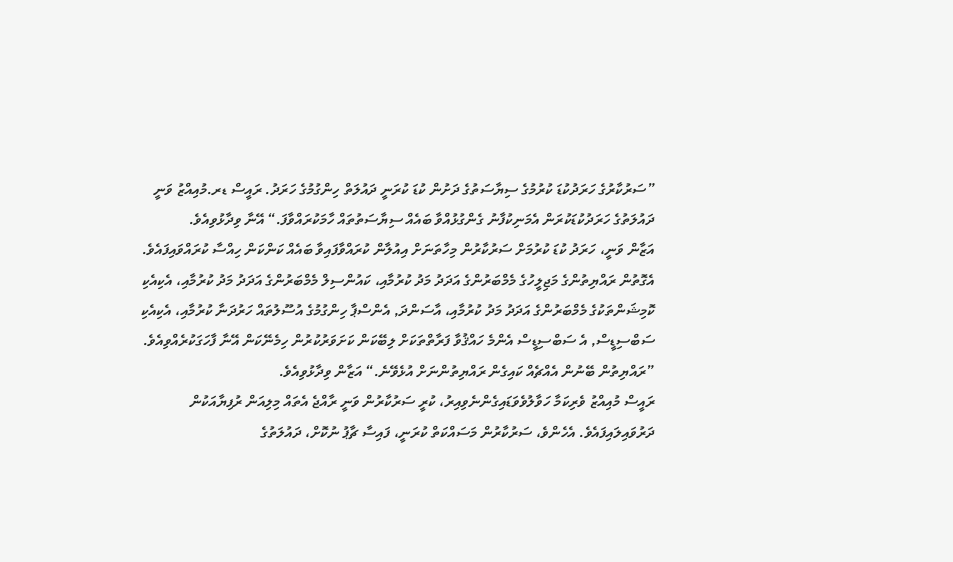”ސަރުކާރުގެ ހަރަދުކުޑަ ކުރުމުގެ ސިޔާސަތުގެ ދަށުން ކުޑަ ކުރަނީ ދައުލަތް ހިންގުމުގެ ހަރަދު. ރައީސް ޑރ.މުއިއްޒު ވަނީ ދައުލަތުގެ ހަރަދުކުޑަކުރަން އެމަނިކުފާނު ގެންގުޅުއްވާ ބައެއް ސިޔާސަތުތައް ހާމަކުރައްވާފަ.“ އޭނާ ވިދާޅުވިއެވެ.
އަޒާން ވަނީ، ހަރަދު ކުޑަ ކުރުމަށް ސަރުކާރުން މިހާތަނަށް އިއުލާން ކުރައްވާފައިވާ ބައެއް ކަންކަން ހިއްސާ ކުރައްވައިފައެވެ.
އެގޮތުން ރައްޔިތުންގެ މަޖިލީހުގެ މެމްބަރުންގެ އަދަދު މަދު ކުރުމާއި، ކައުންސިލް މެމްބަރުންގެ އަދަދު މަދު ކުރުމާއި، އެކިއެކި ކޮމިޝަންތަކުގެ މެމްބަރުންގެ އަދަދު މަދު ކުރުމާއި، އާސަންދަ, އެންސްޕާ ހިންގުމުގެ އުސޫލުތައް ހަރުދަނާ ކުރުމާއި، އެކިއެކި ސަބްސިޑީސް, އެ ސަބްސިޑީސް އެންމެ ހައްޤުވާ ފަރާތްތަކަށް ލިބޭކަން ކަށަވަރުކުރުން ހިމެނޭކަން އޭނާ ފާހަގަކުރެއްވިއެވެ.
”ރައްޔިތުން ބޭނުން އެއްޗެއް ކައިގެން ރައްޔިތުންނަށް އުޅެވޭނެ.“ އަޒާން ވިދާޅުވިއެވެ.
ރައީސް މުއިއްޒު ވެރިކަމާ ހަވާލުވެވަޑައިގެންނެވިއިރު، ކުރީ ސަރުކާރުން ވަނީ ރާއްޖެ އެތައް މިލިއަން ރުފިޔާއަކުން ދަރުވައިލައިފައެވެ. އެހެންވެ، ސަރުކާރުން މަސައްކަތް ކުރަނީ، ފައިސާ ޗާޕު ނުކޮށް، ދައުލަތުގެ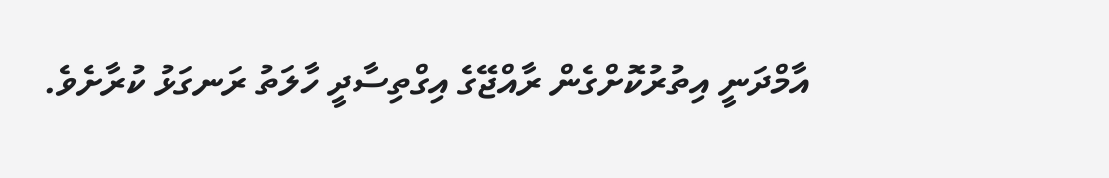އާމްދަނީ އިތުރުކޮށްގެން ރާއްޖޭގެ އިގްތިސާދީ ހާލަތު ރަނގަޅު ކުރާށެވެ.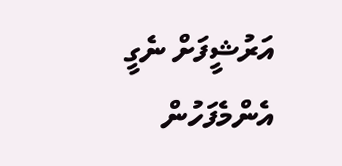އަރުޝީފަށް ނެގީ
އެންމެފަހުން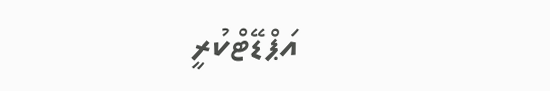އަޕްޑޭޓްކުރީ